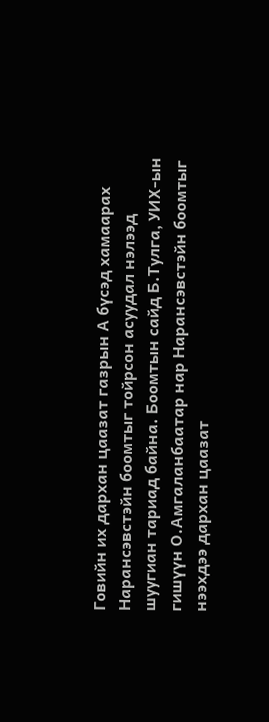Говийн их дархан цаазат газрын А бүсэд хамаарах Нарансэвстэйн боомтыг тойрсон асуудал нэлээд шуугиан тариад байна. Боомтын сайд Б.Тулга, УИХ-ын гишүүн О.Амгаланбаатар нар Нарансэвстэйн боомтыг нээхдээ дархан цаазат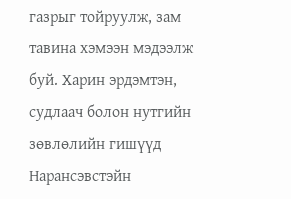газрыг тойруулж, зам тавина хэмээн мэдээлж буй. Харин эрдэмтэн, судлаач болон нутгийн зөвлөлийн гишүүд Нарансэвстэйн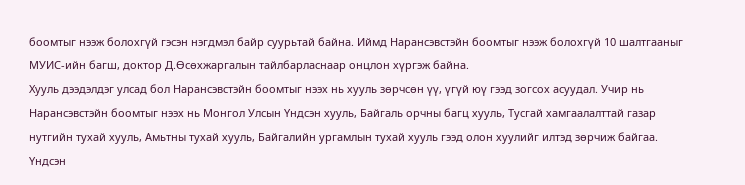боомтыг нээж болохгүй гэсэн нэгдмэл байр суурьтай байна. Иймд Нарансэвстэйн боомтыг нээж болохгүй 10 шалтгааныг МУИС-ийн багш, доктор Д.Өсөхжаргалын тайлбарласнаар онцлон хүргэж байна.
Хууль дээдэлдэг улсад бол Нарансэвстэйн боомтыг нээх нь хууль зөрчсөн үү, үгүй юү гээд зогсох асуудал. Учир нь Нарансэвстэйн боомтыг нээх нь Монгол Улсын Үндсэн хууль, Байгаль орчны багц хууль, Тусгай хамгаалалттай газар нутгийн тухай хууль, Амьтны тухай хууль, Байгалийн ургамлын тухай хууль гээд олон хуулийг илтэд зөрчиж байгаа. Үндсэн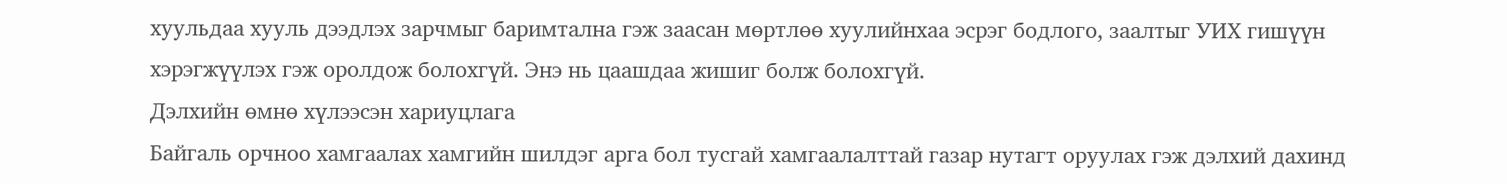хуульдаа хууль дээдлэх зарчмыг баримтална гэж заасан мөртлөө хуулийнхаа эсрэг бодлого, заалтыг УИХ гишүүн хэрэгжүүлэх гэж оролдож болохгүй. Энэ нь цаашдаа жишиг болж болохгүй.
Дэлхийн өмнө хүлээсэн хариуцлага
Байгаль орчноо хамгаалах хамгийн шилдэг арга бол тусгай хамгаалалттай газар нутагт оруулах гэж дэлхий дахинд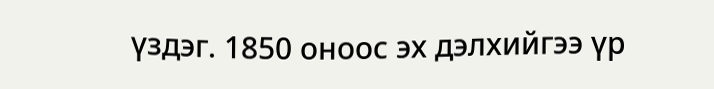үздэг. 1850 оноос эх дэлхийгээ үр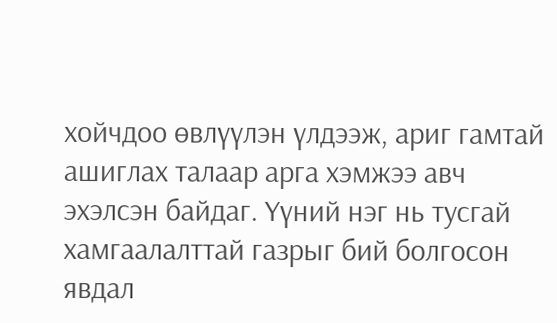хойчдоо өвлүүлэн үлдээж, ариг гамтай ашиглах талаар арга хэмжээ авч эхэлсэн байдаг. Үүний нэг нь тусгай хамгаалалттай газрыг бий болгосон явдал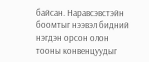байсан. Наравсэвстэйн боомтыг нээвэл бидний нэгдэн орсон олон тооны конвенцуудыг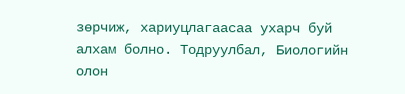зөрчиж, хариуцлагаасаа ухарч буй алхам болно. Тодруулбал, Биологийн олон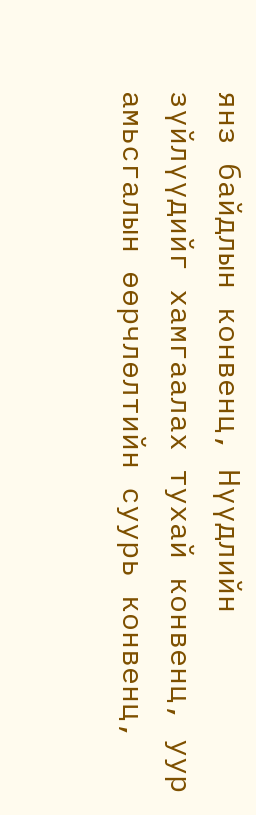янз байдлын конвенц, Нүүдлийн зүйлүүдийг хамгаалах тухай конвенц, уур амьсгалын өөрчлөлтийн суурь конвенц,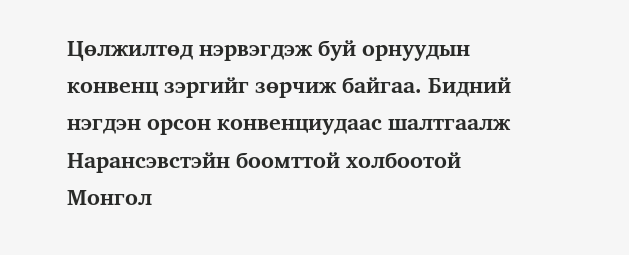Цөлжилтөд нэрвэгдэж буй орнуудын конвенц зэргийг зөрчиж байгаа. Бидний нэгдэн орсон конвенциудаас шалтгаалж Нарансэвстэйн боомттой холбоотой Монгол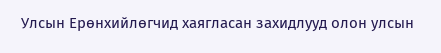Улсын Ерөнхийлөгчид хаягласан захидлууд олон улсын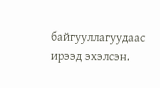байгууллагуудаас ирээд эхэлсэн.